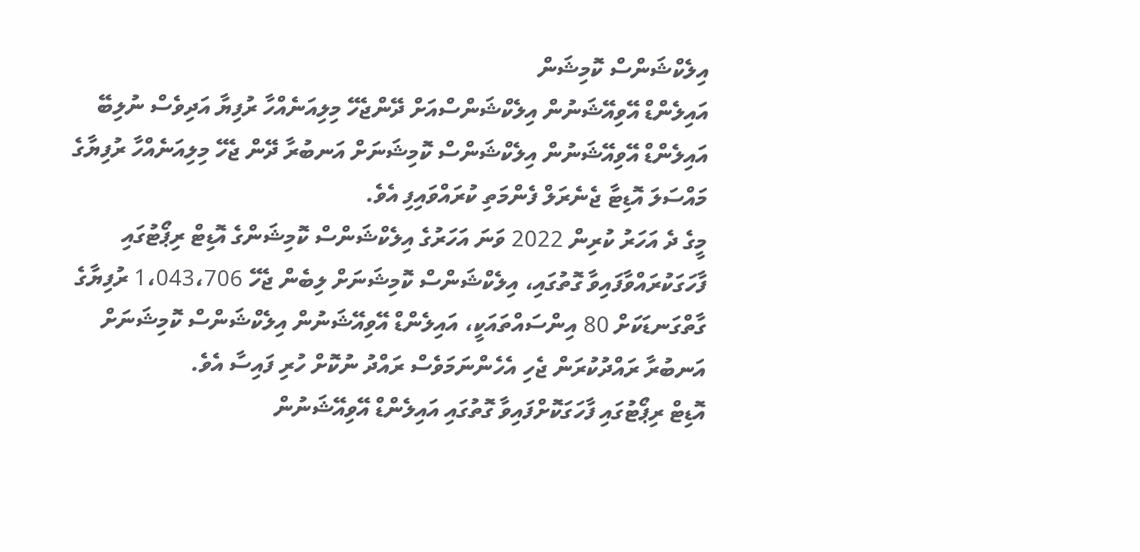އިލެކްޝަންސް ކޮމިޝަން
އައިލެންޑް އޭވިއޭޝަނުން އިލެކްޝަންސްއަށް ދޭންޖެހޭ މިލިއަނެއްހާ ރުފިޔާ އަދިވެސް ނުލިބޭ
އައިލެންޑް އޭވިއޭޝަނުން އިލެކްޝަންސް ކޮމިޝަނަށް އަނބުރާ ދޭން ޖެހޭ މިލިއަނެއްހާ ރުފިޔާގެ މައްސަލަ އޮޑިޓާ ޖެނެރަލް ފެންމަތި ކުރައްވައިފި އެވެ.
މީގެ ދެ އަހަރު ކުރިން 2022 ވަނަ އަހަރުގެ އިލެކްޝަންސް ކޮމިޝަންގެ އޮޑިޓް ރިޕޯޓުގައި ފާހަގަކުރައްވާފައިވާ ގޮތުގައި، އިލެކްޝަންސް ކޮމިޝަނަށް ލިބެން ޖެހޭ 1،043،706 ރުފިޔާގެ ގާތްގަނޑަކަށް 80 އިންސައްތައަކީ، އައިލެންޑް އޭވިއޭޝަނުން އިލެކްޝަންސް ކޮމިޝަނަށް އަނބުރާ ރައްދުކުރަން ޖެހި އެހެންނަމަވެސް ރައްދު ނުކޮށް ހުރި ފައިސާ އެވެ.
އޮޑިޓް ރިޕޯޓުގައި ފާހަގަކޮށްފައިވާ ގޮތުގައި އައިލެންޑް އޭވިއޭޝަނުން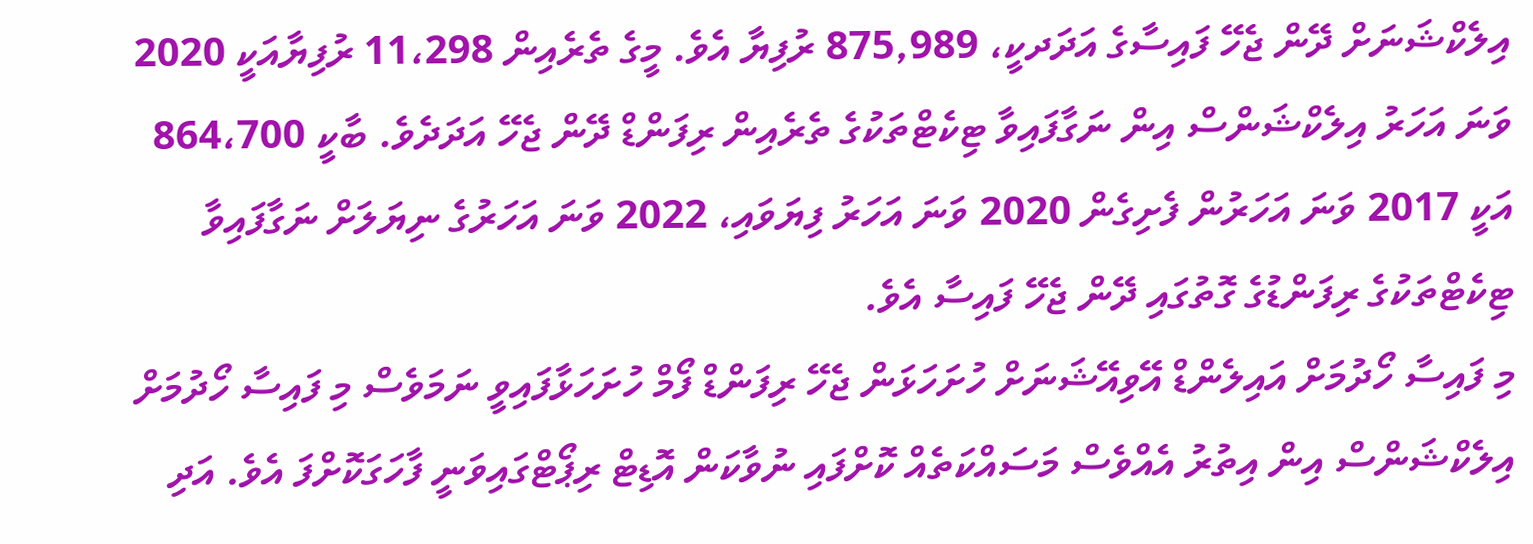އިލެކްޝަނަށް ދޭން ޖެހޭ ފައިސާގެ އަދަދކީ، 875,989 ރުފިޔާ އެވެ. މީގެ ތެރެއިން 11،298 ރުފިޔާއަކީ 2020 ވަނަ އަހަރު އިލެކްޝަންސް އިން ނަގާފައިވާ ޓިކެޓްތަކުގެ ތެރެއިން ރިފަންޑް ދޭން ޖެހޭ އަދަދެވެ. ބާކީ 864،700 އަކީ 2017 ވަނަ އަހަރުން ފެށިގެން 2020 ވަނަ އަހަރު ފިޔަވައި، 2022 ވަނަ އަހަރުގެ ނިޔަލަށް ނަގާފައިވާ ޓިކެޓްތަކުގެ ރިފަންޑުގެ ގޮތުގައި ދޭން ޖެހޭ ފައިސާ އެވެ.
މި ފައިސާ ހޯދުމަށް އައިލެންޑް އޭވިއޭޝަނަށް ހުށަހަޅަން ޖެހޭ ރިފަންޑް ފޯމް ހުށަހަޅާފައިވީ ނަމަވެސް މި ފައިސާ ހޯދުމަށް އިލެކްޝަންސް އިން އިތުރު އެއްވެސް މަސައްކަތެއް ކޮށްފައި ނުވާކަން އޮޑިޓް ރިޕޯޓްގައިވަނީ ފާހަގަކޮށްފަ އެވެ. އަދި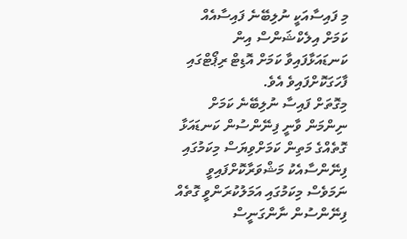މި ފައިސާއަކީ ނުލިބޭނެ ފައިސާއެއް ކަމަށް އިލެކްޝަންސް އިން ކަނޑައަޅާފައިވާ ކަމަށް އޮޑިޓް ރިޕޯޓްގައި ފާހަގަކޮށްފައިވެ އެވެ.
މިގޮތަށް ފައިސާ ނުލިބޭނެ ކަމަށް ނިންމަން ވާނީ ފިނޭންސުން ކަނޑައަޅާ ގޮތެއްގެ މަތިން ކަމަށްވިޔަސް މިކަމުގައި ފިނޭންސާއެކު މަޝްވަރާކޮށްފައިވީ ނަމަވެސް މިކަމުގައި އަމަލުކުރަންވީ ގޮތެއް ފިނޭންސުން ނާންގަނީސް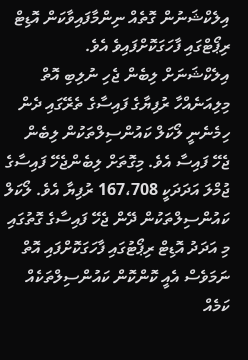އިލެކްޝަނުން ގޮތެއް ނިންމާފައިވާކަން އޮޑިޓް ރިޕޯޓްގައި ފާހަގަކޮށްފައިވެ އެވެ.
އިލެކްޝަނަށް ލިބެން ޖެހި ނުލިބި އޮތް މިލިއަނެއްހާ ރުފިޔާގެ ފައިސާގެ ތެރޭގައި ދެން ހިމެނެނީ ލޯކަލް ކައުންސިލްތަކުން ލިބެން ޖެހޭ ފައިސާ އެވެ. މިގޮތަށް ލިބެންޖެހޭ ފައިސާގެ ޖުމްލަ އަދަދަކީ 167،708 ރުފިޔާ އެވެ. ލޯކަލް ކައުންސިލްތަކުން ދޭން ޖެހޭ ފައިސާގެ ގޮތުގައި މި އަދަދު އޮޑިޓް ރިޕޯޓުގައި ފާހަގަކޮށްފައި އޮތް ނަމަވެސް އެއީ ކޮންކޮން ކައުންސިލްތަކެއް ކަމެއް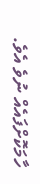ހާމަކޮށްފައެއް ނުވެ އެވެ.